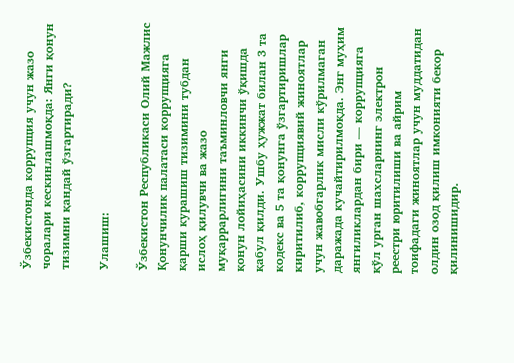Ўзбекистонда коррупция учун жазо чоралари кескинлашмоқда: Янги қонун тизимни қандай ўзгартиради?

Улашиш:

Ўзбекистон Республикаси Олий Мажлис Қонунчилик палатаси коррупцияга қарши курашиш тизимини тубдан ислоҳ қилувчи ва жазо муқаррарлигини таъминловчи янги қонун лойиҳасини иккинчи ўқишда қабул қилди. Ушбу ҳужжат билан 3 та кодекс ва 5 та қонунга ўзгартиришлар киритилиб, коррупциявий жиноятлар учун жавобгарлик мисли кўрилмаган даражада кучайтирилмоқда. Энг муҳим янгиликлардан бири — коррупцияга қўл урган шахсларнинг электрон реестри юритилиши ва айрим тоифадаги жиноятлар учун муддатидан олдин озод қилиш имконияти бекор қилинишидир.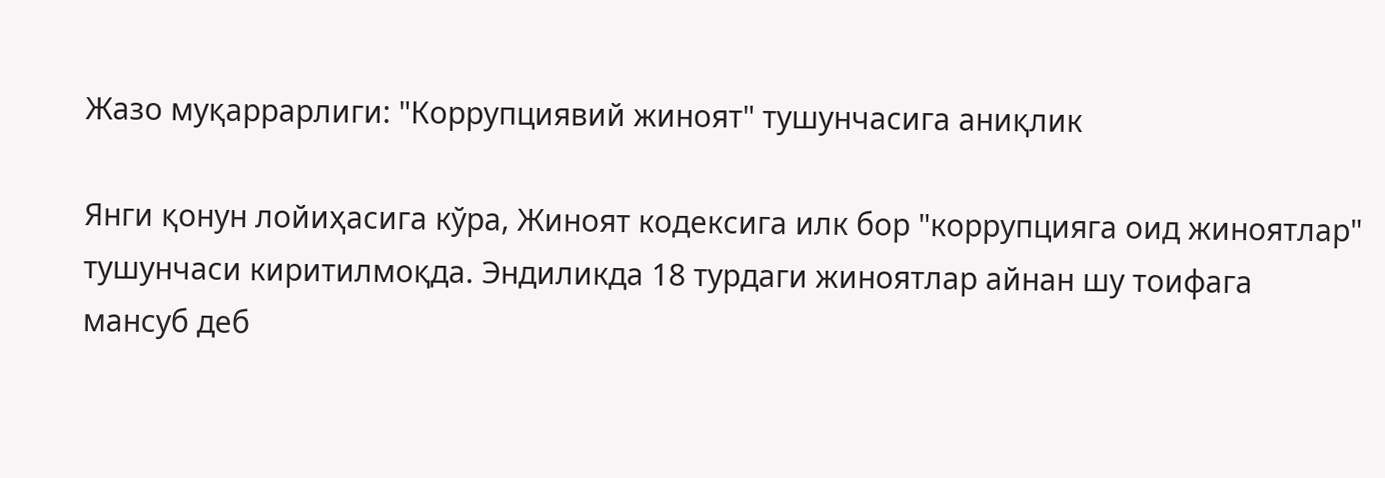Жазо муқаррарлиги: "Коррупциявий жиноят" тушунчасига аниқлик

Янги қонун лойиҳасига кўра, Жиноят кодексига илк бор "коррупцияга оид жиноятлар" тушунчаси киритилмоқда. Эндиликда 18 турдаги жиноятлар айнан шу тоифага мансуб деб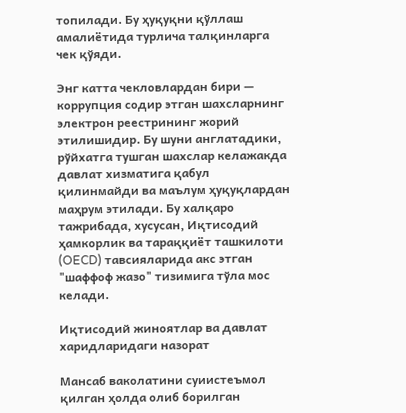топилади. Бу ҳуқуқни қўллаш амалиётида турлича талқинларга чек қўяди.

Энг катта чекловлардан бири — коррупция содир этган шахсларнинг электрон реестрининг жорий этилишидир. Бу шуни англатадики, рўйхатга тушган шахслар келажакда давлат хизматига қабул қилинмайди ва маълум ҳуқуқлардан маҳрум этилади. Бу халқаро тажрибада, хусусан, Иқтисодий ҳамкорлик ва тараққиёт ташкилоти (OECD) тавсияларида акс этган "шаффоф жазо" тизимига тўла мос келади.

Иқтисодий жиноятлар ва давлат харидларидаги назорат

Мансаб ваколатини суиистеъмол қилган ҳолда олиб борилган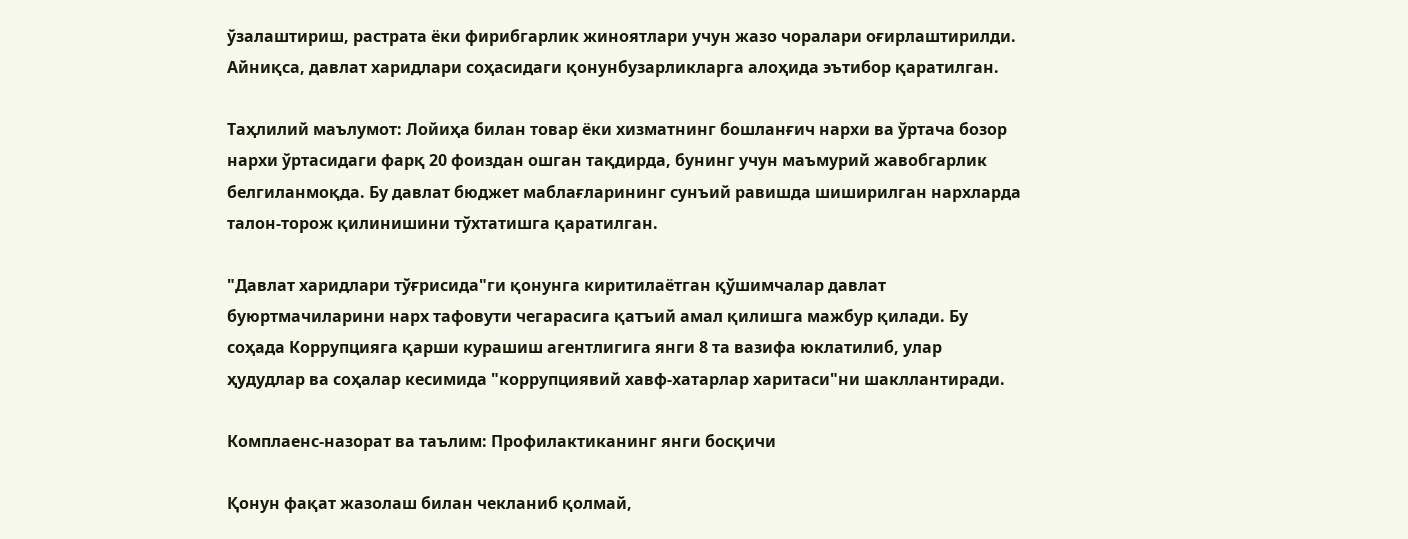ўзалаштириш, растрата ёки фирибгарлик жиноятлари учун жазо чоралари оғирлаштирилди. Айниқса, давлат харидлари соҳасидаги қонунбузарликларга алоҳида эътибор қаратилган.

Таҳлилий маълумот: Лойиҳа билан товар ёки хизматнинг бошланғич нархи ва ўртача бозор нархи ўртасидаги фарқ 20 фоиздан ошган тақдирда, бунинг учун маъмурий жавобгарлик белгиланмоқда. Бу давлат бюджет маблағларининг сунъий равишда шиширилган нархларда талон-торож қилинишини тўхтатишга қаратилган.

"Давлат харидлари тўғрисида"ги қонунга киритилаётган қўшимчалар давлат буюртмачиларини нарх тафовути чегарасига қатъий амал қилишга мажбур қилади. Бу соҳада Коррупцияга қарши курашиш агентлигига янги 8 та вазифа юклатилиб, улар ҳудудлар ва соҳалар кесимида "коррупциявий хавф-хатарлар харитаси"ни шакллантиради.

Комплаенс-назорат ва таълим: Профилактиканинг янги босқичи

Қонун фақат жазолаш билан чекланиб қолмай,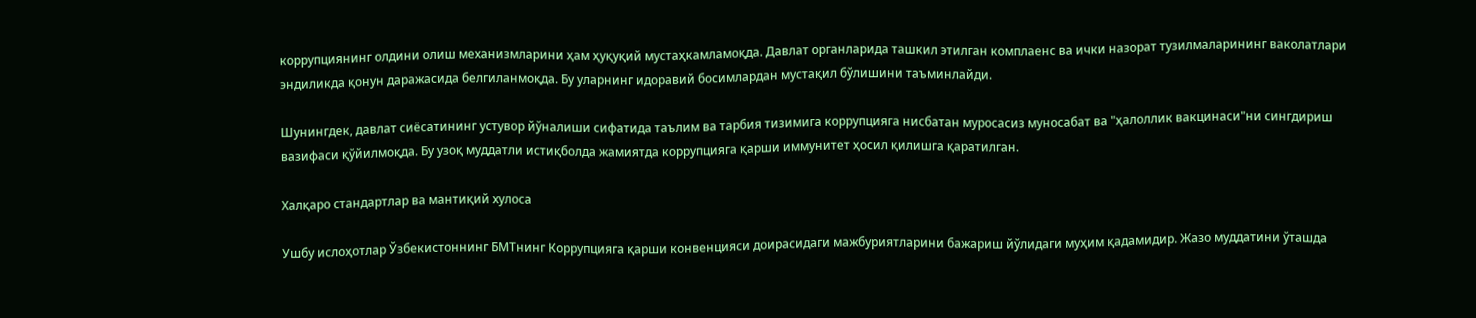коррупциянинг олдини олиш механизмларини ҳам ҳуқуқий мустаҳкамламоқда. Давлат органларида ташкил этилган комплаенс ва ички назорат тузилмаларининг ваколатлари эндиликда қонун даражасида белгиланмоқда. Бу уларнинг идоравий босимлардан мустақил бўлишини таъминлайди.

Шунингдек, давлат сиёсатининг устувор йўналиши сифатида таълим ва тарбия тизимига коррупцияга нисбатан муросасиз муносабат ва "ҳалоллик вакцинаси"ни сингдириш вазифаси қўйилмоқда. Бу узоқ муддатли истиқболда жамиятда коррупцияга қарши иммунитет ҳосил қилишга қаратилган.

Халқаро стандартлар ва мантиқий хулоса

Ушбу ислоҳотлар Ўзбекистоннинг БМТнинг Коррупцияга қарши конвенцияси доирасидаги мажбуриятларини бажариш йўлидаги муҳим қадамидир. Жазо муддатини ўташда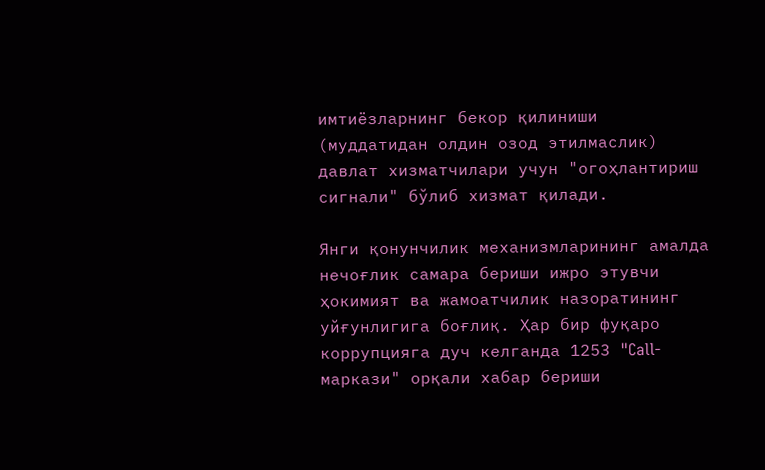имтиёзларнинг бекор қилиниши (муддатидан олдин озод этилмаслик) давлат хизматчилари учун "огоҳлантириш сигнали" бўлиб хизмат қилади.

Янги қонунчилик механизмларининг амалда нечоғлик самара бериши ижро этувчи ҳокимият ва жамоатчилик назоратининг уйғунлигига боғлиқ. Ҳар бир фуқаро коррупцияга дуч келганда 1253 "Call-маркази" орқали хабар бериши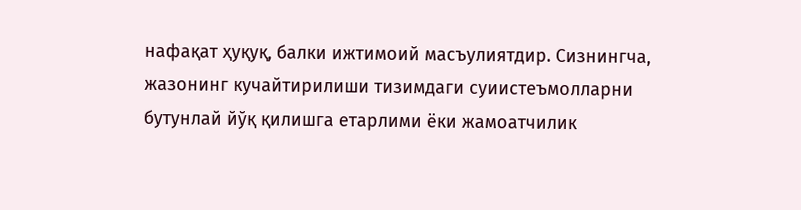нафақaт ҳуқуқ, балки ижтимоий масъулиятдир. Сизнингча, жазонинг кучайтирилиши тизимдаги суиистеъмолларни бутунлай йўқ қилишга етарлими ёки жамоатчилик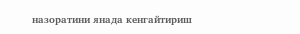назоратини янада кенгайтириш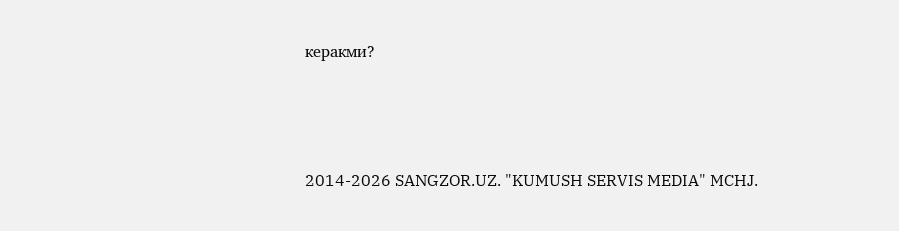керакми?



2014-2026 SANGZOR.UZ. "KUMUSH SERVIS MEDIA" MCHJ.